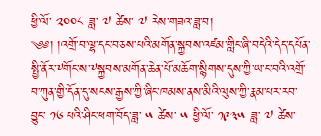ཕྱི་ལོ་ ༢༠༠༨ ཟླ་ ༧ ཚེས་ ༧ རེས་གཟའ་ཟླ་བ།
༄༅། །འགྲོ་བ་ལྷ་དང་བཅས་པའི་མགོན་སྐྱབས་འཛམ་གླིང་ཞི་བདེའི་དེད་དཔོན་སྤྱི་ནོར་༸གོང་ས་༸སྐྱབས་མགོན་ཆེན་པོ་མཆོག་སྙིགས་དུས་ཀྱི་ཡ་ང་བའི་འགྲོ་བ་ཀུན་གྱི་དོན་དུ་སངས་རྒྱས་ཀྱི་ཞིང་ཁམས་ནས་མིའི་ལུས་ཀྱི་རྣམ་པར་རབ་བྱུང་ ༡༦ པའི་ཤིང་ཕག་བོད་ཟླ་ ༥ ཚེས་ ༥ ཕྱི་ལོ་ ༡༩༣༥ ཟླ་ ༧ ཚེས་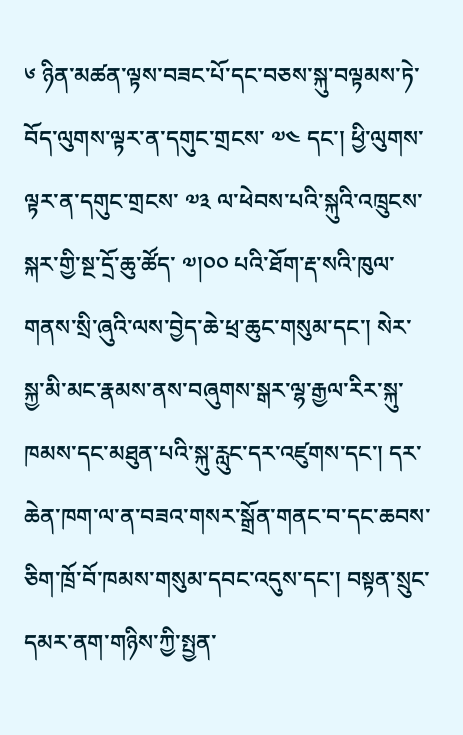༦ ཉིན་མཚན་ལྟས་བཟང་པོ་དང་བཅས་སྐུ་བལྟམས་ཏེ་བོད་ལུགས་ལྟར་ན་དགུང་གྲངས་ ༧༤ དང་། ཕྱི་ལུགས་ལྟར་ན་དགུང་གྲངས་ ༧༣ ལ་ཕེབས་པའི་སྐུའི་འཁྲུངས་སྐར་གྱི་སྔ་དྲོ་ཆུ་ཚོད་ ༧།༠༠ པའི་ཐོག་རྡ་སའི་ཁུལ་གནས་སྲི་ཞུའི་ལས་བྱེད་ཆེ་ཕྲ་ཆུང་གསུམ་དང་། སེར་སྐྱ་མི་མང་རྣམས་ནས་བཞུགས་སྒར་ལྷ་རྒྱལ་རིར་སྐུ་ཁམས་དང་མཐུན་པའི་སྐུ་རླུང་དར་འཛུགས་དང་། དར་ཆེན་ཁག་ལ་ན་བཟའ་གསར་སྒྲོན་གནང་བ་དང་ཆབས་ཅིག་ཁྲོ་བོ་ཁམས་གསུམ་དབང་འདུས་དང་། བསྟན་སྲུང་དམར་ནག་གཉིས་ཀྱི་སྤྱན་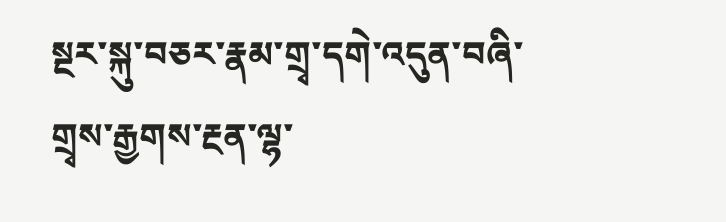སྔར་སྐུ་བཅར་རྣམ་གྲྭ་དགེ་འདུན་བཞི་གྲྭས་རྒྱགས་རྔན་ལྷ་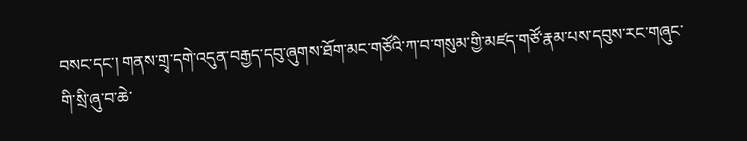བསང་དང་། གནས་གྲྭ་དགེ་འདུན་བརྒྱད་དབུ་ཞུགས་ཐོག་མང་གཙོའི་ཀ་བ་གསུམ་གྱི་མཛད་གཙོ་རྣམ་པས་དབུས་རང་གཞུང་གི་སྲི་ཞུ་བ་ཆེ་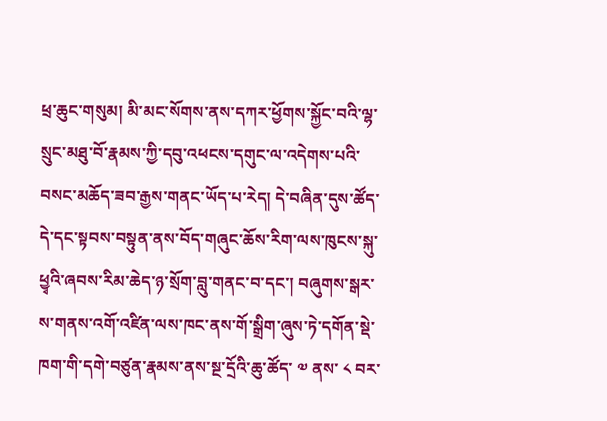ཕྲ་ཆུང་གསུམ། མི་མང་སོགས་ནས་དཀར་ཕྱོགས་སྐྱོང་བའི་ལྷ་སྲུང་མཐུ་བོ་རྣམས་ཀྱི་དབུ་འཕངས་དགུང་ལ་འདེགས་པའི་བསང་མཆོད་ཟབ་རྒྱས་གནང་ཡོད་པ་རེད། དེ་བཞིན་དུས་ཚོད་དེ་དང་སྟབས་བསྟུན་ནས་བོད་གཞུང་ཆོས་རིག་ལས་ཁུངས་སྐུ་ཕྱྭའི་ཞབས་རིམ་ཆེད་ཉ་སྲོག་བླུ་གནང་བ་དང་། བཞུགས་སྒར་ས་གནས་འགོ་འཛིན་ལས་ཁང་ནས་གོ་སྒྲིག་ཞུས་ཏེ་དགོན་སྡེ་ཁག་གི་དགེ་བཙུན་རྣམས་ནས་སྔ་དྲོའི་ཆུ་ཚོད་ ༧ ནས་ ༨ བར་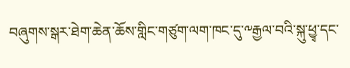བཞུགས་སྒར་ཐེག་ཆེན་ཆོས་གླིང་གཙུག་ལག་ཁང་དུ་༸རྒྱལ་བའི་སྐུ་ཕྱྭ་དང་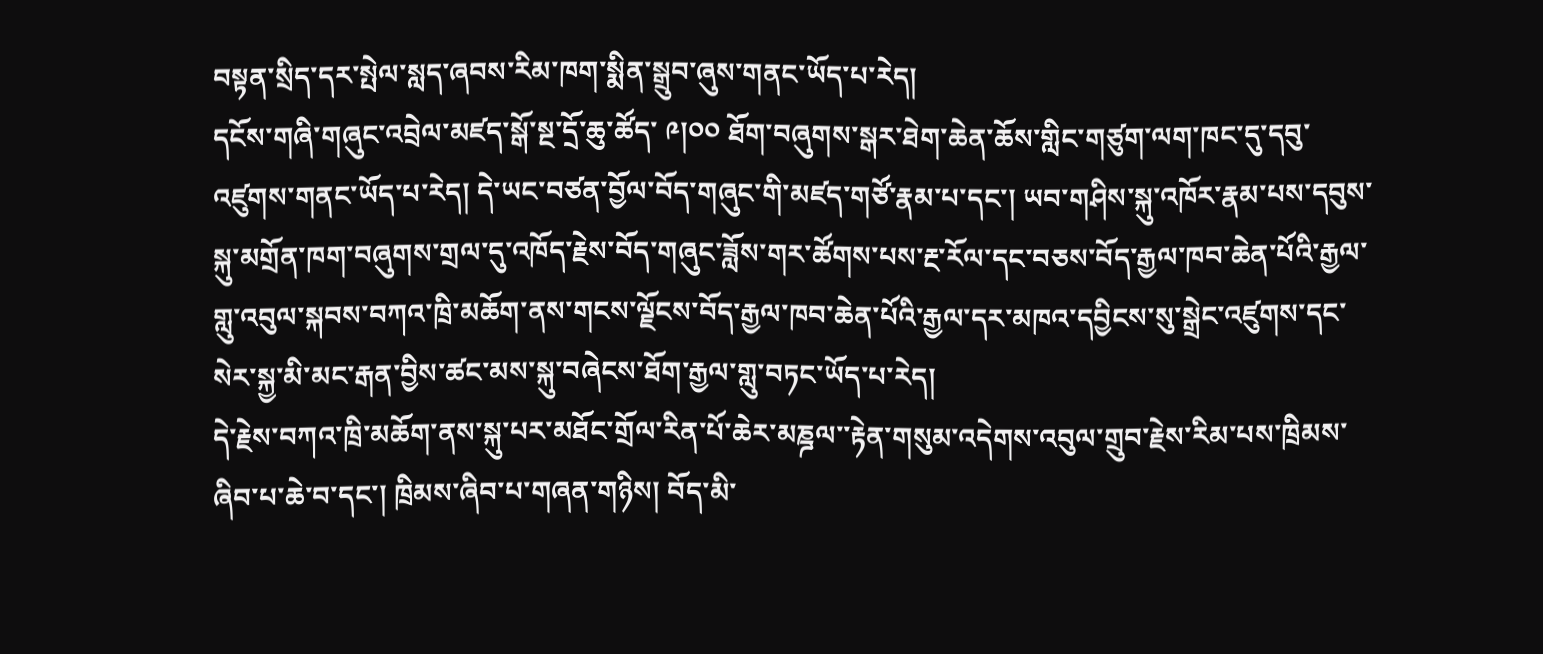བསྟན་སྲིད་དར་སྤེལ་སླད་ཞབས་རིམ་ཁག་སྨིན་སྒྲུབ་ཞུས་གནང་ཡོད་པ་རེད།
དངོས་གཞི་གཞུང་འབྲེལ་མཛད་སྒོ་སྔ་དྲོ་ཆུ་ཚོད་ ༩།༠༠ ཐོག་བཞུགས་སྒར་ཐེག་ཆེན་ཆོས་གླིང་གཙུག་ལག་ཁང་དུ་དབུ་འཛུགས་གནང་ཡོད་པ་རེད། དེ་ཡང་བཙན་བྱོལ་བོད་གཞུང་གི་མཛད་གཙོ་རྣམ་པ་དང་། ཡབ་གཤིས་སྐུ་འཁོར་རྣམ་པས་དབུས་སྐུ་མགྲོན་ཁག་བཞུགས་གྲལ་དུ་འཁོད་རྗེས་བོད་གཞུང་ཟློས་གར་ཚོགས་པས་རྔ་རོལ་དང་བཅས་བོད་རྒྱལ་ཁབ་ཆེན་པོའི་རྒྱལ་གླུ་འབུལ་སྐབས་བཀའ་ཁྲི་མཆོག་ནས་གངས་ལྗོངས་བོད་རྒྱལ་ཁབ་ཆེན་པོའི་རྒྱལ་དར་མཁའ་དབྱིངས་སུ་སྒྲེང་འཛུགས་དང་སེར་སྐྱ་མི་མང་རྒན་བྱིས་ཚང་མས་སྐུ་བཞེངས་ཐོག་རྒྱལ་གླུ་བཏང་ཡོད་པ་རེད།
དེ་རྗེས་བཀའ་ཁྲི་མཆོག་ནས་སྐུ་པར་མཐོང་གྲོལ་རིན་པོ་ཆེར་མཎྜལ་་རྟེན་གསུམ་འདེགས་འབུལ་གྲུབ་རྗེས་རིམ་པས་ཁྲིམས་ཞིབ་པ་ཆེ་བ་དང་། ཁྲིམས་ཞིབ་པ་གཞན་གཉིས། བོད་མི་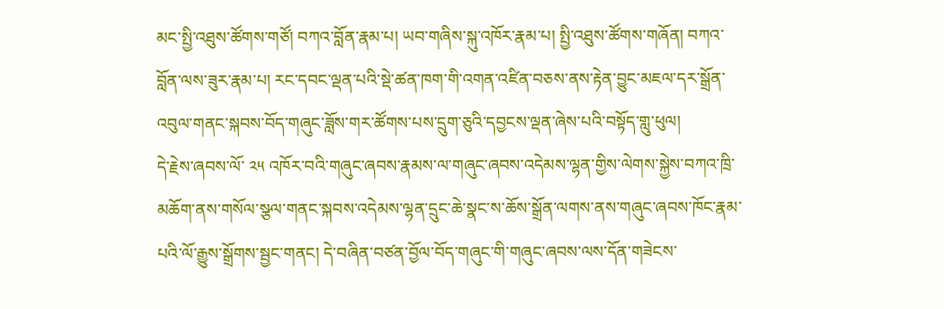མང་སྤྱི་འཐུས་ཚོགས་གཙོ། བཀའ་བློན་རྣམ་པ། ཡབ་གཞིས་སྐུ་འཁོར་རྣམ་པ། སྤྱི་འཐུས་ཚོགས་གཞོན། བཀའ་བློན་ལས་ཟུར་རྣམ་པ། རང་དབང་ལྡན་པའི་སྡེ་ཚན་ཁག་གི་འགན་འཛིན་བཅས་ནས་རྟེན་བྱུང་མཇལ་དར་སྒྲོན་འབུལ་གནང་སྐབས་བོད་གཞུང་ཟློས་གར་ཚོགས་པས་དྲུག་ཅུའི་དབྱངས་ལྡན་ཞེས་པའི་བསྟོད་གླུ་ཕུལ།
དེ་རྗེས་ཞབས་ལོ་ ༢༥ འཁོར་བའི་གཞུང་ཞབས་རྣམས་ལ་གཞུང་ཞབས་འདེམས་ལྷན་གྱིས་ལེགས་སྐྱེས་བཀའ་ཁྲི་མཆོག་ནས་གསོལ་སྩལ་གནང་སྐབས་འདེམས་ལྷན་དྲུང་ཆེ་སྣང་ས་ཆོས་སྒྲོན་ལགས་ནས་གཞུང་ཞབས་ཁོང་རྣམ་པའི་ལོ་རྒྱུས་སྒྲོགས་སྦྱང་གནང། དེ་བཞིན་བཙན་བྱོལ་བོད་གཞུང་གི་གཞུང་ཞབས་ལས་དོན་གཟེངས་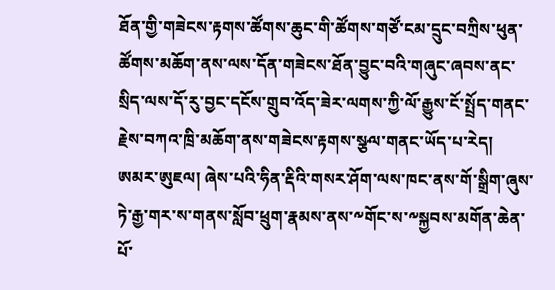ཐོན་གྱི་གཟེངས་རྟགས་ཚོགས་ཆུང་གི་ཚོགས་གཙོ་ངམ་དྲུང་བཀྲིས་ཕུན་ཚོགས་མཆོག་ནས་ལས་དོན་གཟེངས་ཐོན་བྱུང་བའི་གཞུང་ཞབས་ནང་སྲིད་ལས་དོ་རུ་བྱང་དངོས་གྲུབ་འོད་ཟེར་ལགས་ཀྱི་ལོ་རྒྱུས་ངོ་སྤྲོད་གནང་རྗེས་བཀའ་ཁྲི་མཆོག་ནས་གཟེངས་རྟགས་སྩལ་གནང་ཡོད་པ་རེད།
ཨམར་ཨུཇལ། ཞེས་པའི་ཧིན་རྡིའི་གསར་ཤོག་ལས་ཁང་ནས་གོ་སྒྲིག་ཞུས་ཏེ་རྒྱ་གར་ས་གནས་སློབ་ཕྲུག་རྣམས་ནས་༸གོང་ས་༸སྐྱབས་མགོན་ཆེན་པོ་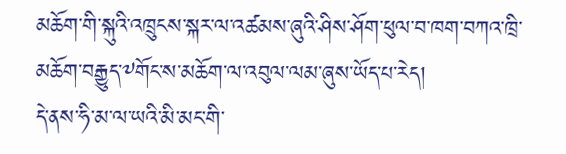མཆོག་གི་སྐུའི་འཁྲུངས་སྐར་ལ་འཚམས་ཞུའི་ཤིས་ཤོག་ཕུལ་བ་ཁག་བཀའ་ཁྲི་མཆོག་བརྒྱུད་༸གོང་ས་མཆོག་ལ་འབུལ་ལམ་ཞུས་ཡོད་པ་རེད།
དེ་ནས་ཧི་མ་ལ་ཡའི་མི་མང་གི་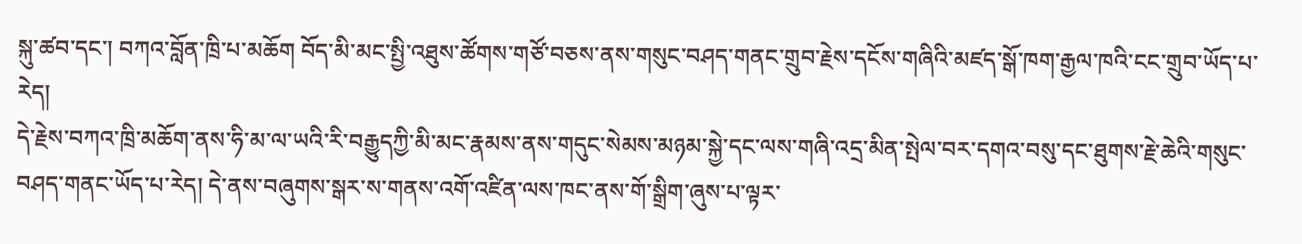སྐུ་ཚབ་དང་། བཀའ་བློན་ཁྲི་པ་མཆོག བོད་མི་མང་སྤྱི་འཐུས་ཚོགས་གཙོ་བཅས་ནས་གསུང་བཤད་གནང་གྲུབ་རྗེས་དངོས་གཞིའི་མཛད་སྒོ་ཁག་རྒྱལ་ཁའི་ངང་གྲུབ་ཡོད་པ་རེད།
དེ་རྗེས་བཀའ་ཁྲི་མཆོག་ནས་ཧི་མ་ལ་ཡའི་རི་བརྒྱུདཀྱི་མི་མང་རྣམས་ནས་གདུང་སེམས་མཉམ་སྐྱེ་དང་ལས་གཞི་འདྲ་མིན་སྤེལ་བར་དགའ་བསུ་དང་ཐུགས་རྗེ་ཆེའི་གསུང་བཤད་གནང་ཡོད་པ་རེད། དེ་ནས་བཞུགས་སྒར་ས་གནས་འགོ་འཛིན་ལས་ཁང་ནས་གོ་སྒྲིག་ཞུས་པ་ལྟར་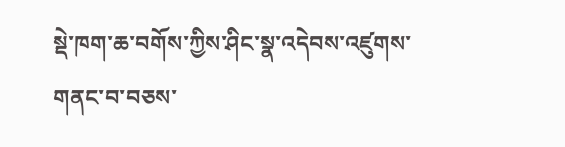སྡེ་ཁག་ཆ་བགོས་ཀྱིས་ཤིང་སྣ་འདེབས་འཛུགས་གནང་བ་བཅས་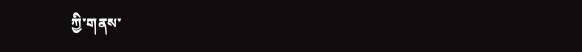ཀྱི་གནས་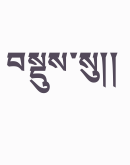བསྡུས་སུ།།